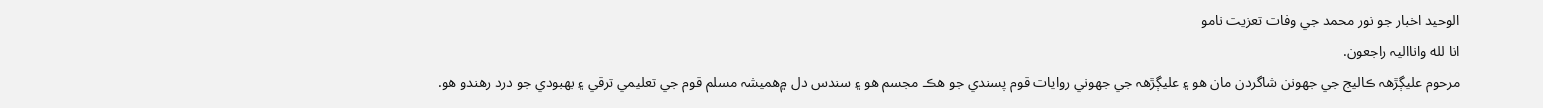الوحيد اخبار جو نور محمد جي وفات تعزيت نامو
انا لله وانااليہ راجعون.
مرحوم عليڳڙھہ ڪاليج جي جهونن شاگردن مان هو ۽ عليڳڙھہ جي جهوني روايات قوم پسندي جو هڪ مجسم هو ۽ سندس دل ۾هميشہ مسلم قوم جي تعليمي ترقي ۽ بھبودي جو درد رھندو هو.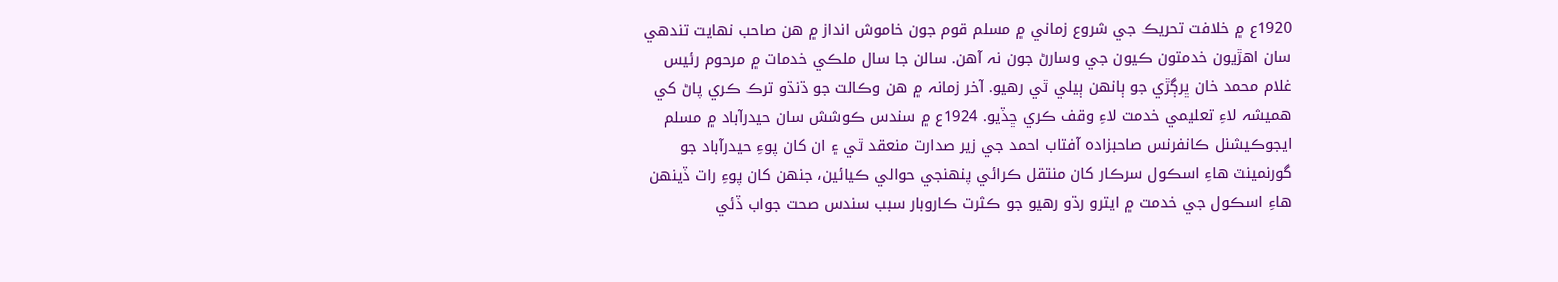1920ع ۾ خلافت تحريڪ جي شروع زماني ۾ مسلم قوم جون خاموش انداز ۾ هن صاحب نھايت تندهي سان اهڙيون خدمتون ڪيون جي وسارڻ جون نہ آهن. سالن جا سال ملڪي خدمات ۾ مرحوم رئيس غلام محمد خان ڀرڳڙي جو ٻانھن ٻيلي ٿي رهيو. آخر زمانہ ۾ هن وڪالت جو ڌنڌو ترڪ ڪري پاڻ کي هميشہ لاءِ تعليمي خدمت لاءِ وقف ڪري ڇڏيو. 1924ع ۾ سندس ڪوشش سان حيدرآباد ۾ مسلم ايجوڪيشنل ڪانفرنس صاحبزادہ آفتاب احمد جي زير صدارت منعقد ٿي ۽ ان کان پوءِ حيدرآباد جو گورنمينٽ ھاءِ اسڪول سرڪار کان منتقل ڪرائي پنھنجي حوالي ڪيائين، جنھن کان پوءِ رات ڏينھن ھاءِ اسڪول جي خدمت ۾ ايترو رڌو رهيو جو ڪثرت ڪاروبار سبب سندس صحت جواب ڏئي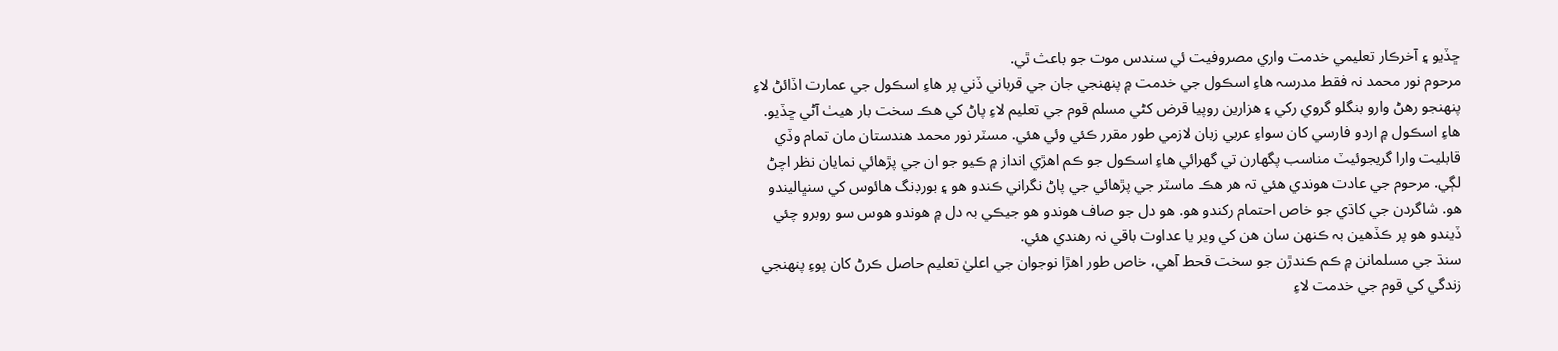ڇڏيو ۽ آخرڪار تعليمي خدمت واري مصروفيت ئي سندس موت جو باعث ٿي.
مرحوم نور محمد نہ فقط مدرسہ ھاءِ اسڪول جي خدمت ۾ پنھنجي جان جي قرباني ڏني پر ھاءِ اسڪول جي عمارت اڏائڻ لاءِ پنھنجو رهڻ وارو بنگلو گروي رکي ۽ هزارين روپيا قرض کڻي مسلم قوم جي تعليم لاءِ پاڻ کي هڪ سخت بار هيٺ آڻي ڇڏيو. ھاءِ اسڪول ۾ اردو فارسي کان سواءِ عربي زبان لازمي طور مقرر ڪئي وئي هئي. مسٽر نور محمد ھندستان مان تمام وڏي قابليت وارا گريجوئيٽ مناسب پگهارن تي گهرائي ھاءِ اسڪول جو ڪم اهڙي انداز ۾ ڪيو جو ان جي پڙھائي نمايان نظر اچڻ لڳي. مرحوم جي عادت هوندي هئي تہ هر هڪ ماسٽر جي پڙھائي جي پاڻ نگراني ڪندو هو ۽ بورڊنگ ھائوس کي سنڀاليندو هو. شاگردن جي کاڌي جو خاص احتمام رکندو هو. هو دل جو صاف هوندو هو جيڪي بہ دل ۾ هوندو هوس سو روبرو چئي ڏيندو هو پر ڪڏهين بہ ڪنھن سان هن کي وير يا عداوت باقي نہ رھندي هئي.
سنڌ جي مسلمانن ۾ ڪم ڪندڙن جو سخت قحط آهي، خاص طور اهڙا نوجوان جي اعليٰ تعليم حاصل ڪرڻ کان پوءِ پنھنجي زندگي کي قوم جي خدمت لاءِ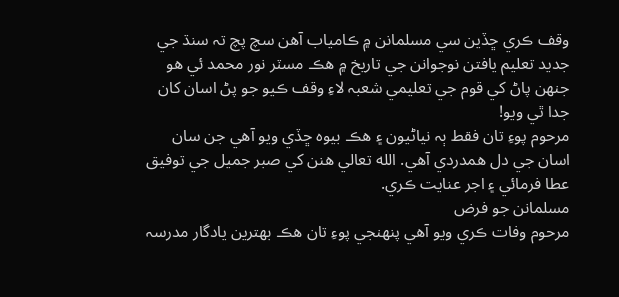وقف ڪري ڇڏين سي مسلمانن ۾ ڪامياب آهن سچ پچ تہ سنڌ جي جديد تعليم يافتن نوجوانن جي تاريخ ۾ هڪ مسٽر نور محمد ئي هو جنھن پاڻ کي قوم جي تعليمي شعبہ لاءِ وقف ڪيو جو پڻ اسان کان جدا ٿي ويو!
مرحوم پوءِ تان فقط ٻہ نياڻيون ۽ هڪ بيوه ڇڏي ويو آهي جن سان اسان جي دل همدردي آهي. الله تعالي هنن کي صبر جميل جي توفيق عطا فرمائي ۽ اجر عنايت ڪري.
مسلمانن جو فرض
مرحوم وفات ڪري ويو آهي پنھنجي پوءِ تان هڪ بھترين يادگار مدرسہ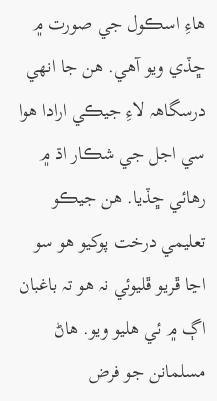ھاءِ اسڪول جي صورت ۾ ڇڏي ويو آهي. هن جا انھي درسگاھہ لاءِ جيڪي ارادا هوا سي اجل جي شڪار اڌ ۾ رھائي ڇڏيا. هن جيڪو تعليمي درخت پوکيو هو سو اڃا ڦريو ڦليوئي نہ هو تہ باغبان اڳ ۾ ئي هليو ويو. ھاڻ مسلمانن جو فرض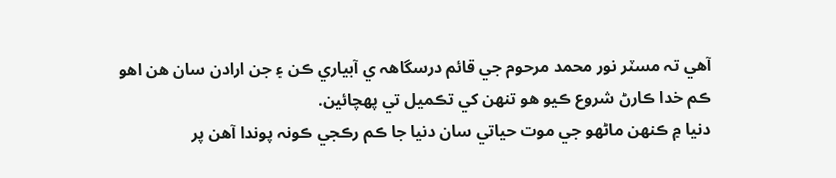آهي تہ مسٽر نور محمد مرحوم جي قائم درسگاھہ ي آبياري ڪن ۽ جن ارادن سان هن اهو ڪم خدا ڪارڻ شروع ڪيو هو تنھن کي تڪميل تي پھچائين.
دنيا ۾ ڪنھن ماڻھو جي موت حياتي سان دنيا جا ڪم رڪجي ڪونہ پوندا آهن پر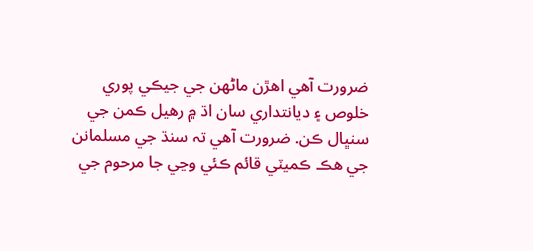ضرورت آهي اهڙن ماڻھن جي جيڪي پوري خلوص ۽ ديانتداري سان اڌ ۾ رهيل ڪمن جي سنڀال ڪن. ضرورت آهي تہ سنڌ جي مسلمانن جي هڪ ڪميٽي قائم ڪئي وڃي جا مرحوم جي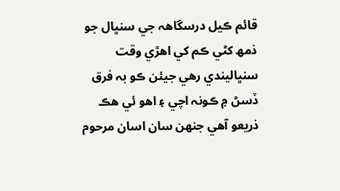قائم ڪيل درسگاھہ جي سنڀال جو ذمھ کڻي ڪم کي اهڙي وقت سنڀاليندي رهي جيئن ڪو بہ فرق ڏسڻ ۾ ڪونہ اچي ۽ اهو ئي هڪ ذريعو آهي جنھن سان اسان مرحوم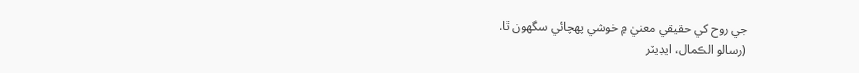جي روح کي حقيقي معنيٰ ۾ خوشي پھچائي سگهون ٿا.
(رسالو الڪمال، ايڊيٽر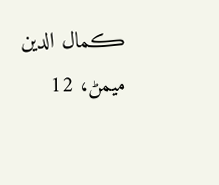ڪمال الدين ميمڻ، 12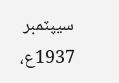سيپٽمبر 1937ع،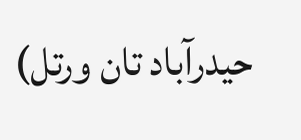حيدرآباد تان ورتل)